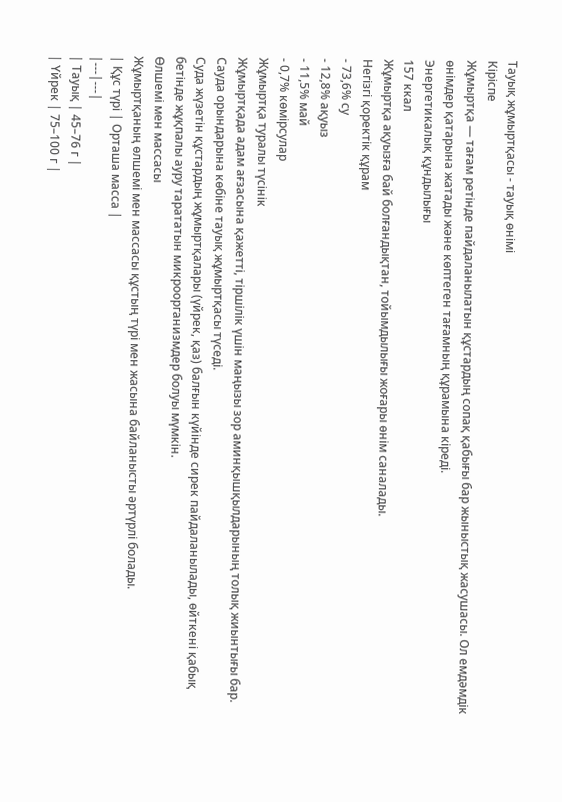Тауық жұмыртқасы - тауық өнімі
Кіріспе
Жұмыртқа — тағам ретінде пайдаланылатын құстардың сопақ қабығы бар жыныстық жасушасы. Ол емдәмдік өнімдер қатарына жатады және көптеген тағамның құрамына кіреді.
Энергетикалық құндылығы
157 ккал
Жұмыртқа ақуызға бай болғандықтан, тойымдылығы жоғары өнім саналады.
Негізгі қоректік құрам
- 73,6% су
- 12,8% ақуыз
- 11,5% май
- 0,7% көмірсулар
Жұмыртқа туралы түсінік
Жұмыртқада адам ағзасына қажетті, тіршілік үшін маңызы зор аминқышқылдарының толық жиынтығы бар. Сауда орындарына көбіне тауық жұмыртқасы түседі.
Суда жүзетін құстардың жұмыртқалары (үйрек, қаз) балғын күйінде сирек пайдаланылады, өйткені қабық бетінде жұқпалы ауру тарататын микроорганизмдер болуы мүмкін.
Өлшемі мен массасы
Жұмыртқаның өлшемі мен массасы құстың түрі мен жасына байланысты әртүрлі болады.
| Құс түрі | Орташа масса |
|---|---|
| Тауық | 45–76 г |
| Үйрек | 75–100 г |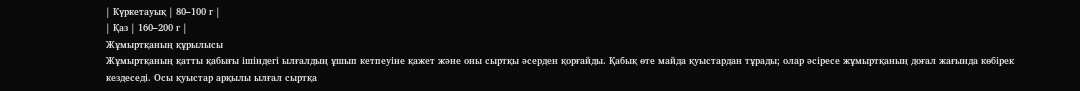| Күркетауық | 80–100 г |
| Қаз | 160–200 г |
Жұмыртқаның құрылысы
Жұмыртқаның қатты қабығы ішіндегі ылғалдың ұшып кетпеуіне қажет және оны сыртқы әсерден қорғайды. Қабық өте майда қуыстардан тұрады; олар әсіресе жұмыртқаның доғал жағында көбірек кездеседі. Осы қуыстар арқылы ылғал сыртқа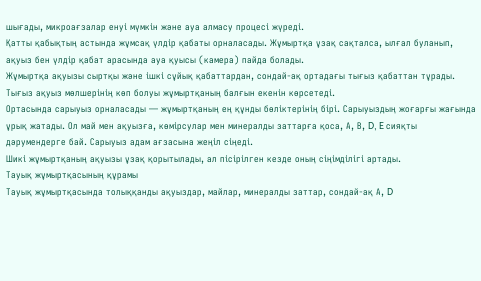шығады, микроағзалар енуі мүмкін және ауа алмасу процесі жүреді.
Қатты қабықтың астында жұмсақ үлдір қабаты орналасады. Жұмыртқа ұзақ сақталса, ылғал буланып, ақуыз бен үлдір қабат арасында ауа қуысы (камера) пайда болады.
Жұмыртқа ақуызы сыртқы және ішкі сұйық қабаттардан, сондай-ақ ортадағы тығыз қабаттан тұрады. Тығыз ақуыз мөлшерінің көп болуы жұмыртқаның балғын екенін көрсетеді.
Ортасында сарыуыз орналасады — жұмыртқаның ең құнды бөліктерінің бірі. Сарыуыздың жоғарғы жағында ұрық жатады. Ол май мен ақуызға, көмірсулар мен минералды заттарға қоса, А, В, D, E сияқты дәрумендерге бай. Сарыуыз адам ағзасына жеңіл сіңеді.
Шикі жұмыртқаның ақуызы ұзақ қорытылады, ал пісірілген кезде оның сіңімділігі артады.
Тауық жұмыртқасының құрамы
Тауық жұмыртқасында толыққанды ақуыздар, майлар, минералды заттар, сондай-ақ А, D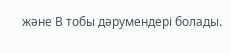және В тобы дәрумендері болады.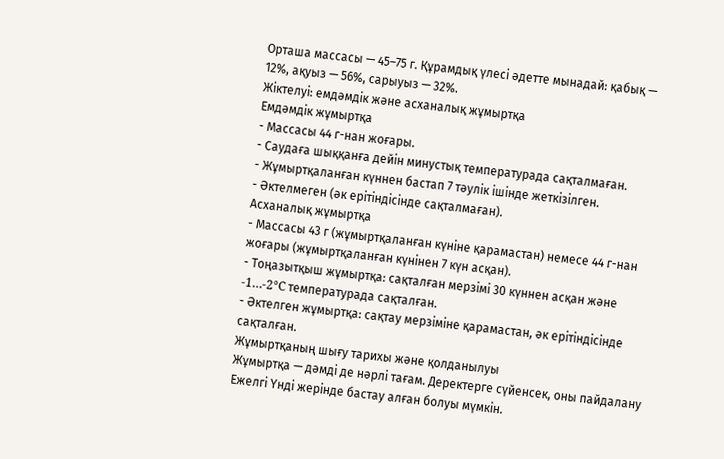Орташа массасы — 45–75 г. Құрамдық үлесі әдетте мынадай: қабық — 12%, ақуыз — 56%, сарыуыз — 32%.
Жіктелуі: емдәмдік және асханалық жұмыртқа
Емдәмдік жұмыртқа
- Массасы 44 г-нан жоғары.
- Саудаға шыққанға дейін минустық температурада сақталмаған.
- Жұмыртқаланған күннен бастап 7 тәулік ішінде жеткізілген.
- Әктелмеген (әк ерітіндісінде сақталмаған).
Асханалық жұмыртқа
- Массасы 43 г (жұмыртқаланған күніне қарамастан) немесе 44 г-нан жоғары (жұмыртқаланған күнінен 7 күн асқан).
- Тоңазытқыш жұмыртқа: сақталған мерзімі 30 күннен асқан және -1…-2°C температурада сақталған.
- Әктелген жұмыртқа: сақтау мерзіміне қарамастан, әк ерітіндісінде сақталған.
Жұмыртқаның шығу тарихы және қолданылуы
Жұмыртқа — дәмді де нәрлі тағам. Деректерге сүйенсек, оны пайдалану Ежелгі Үнді жерінде бастау алған болуы мүмкін.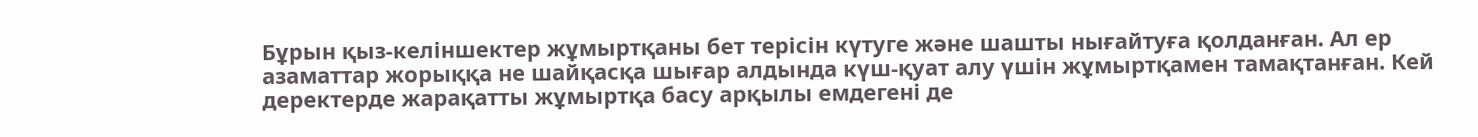Бұрын қыз-келіншектер жұмыртқаны бет терісін күтуге және шашты нығайтуға қолданған. Ал ер азаматтар жорыққа не шайқасқа шығар алдында күш-қуат алу үшін жұмыртқамен тамақтанған. Кей деректерде жарақатты жұмыртқа басу арқылы емдегені де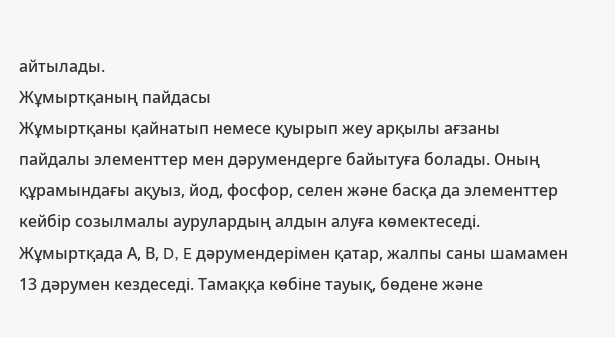айтылады.
Жұмыртқаның пайдасы
Жұмыртқаны қайнатып немесе қуырып жеу арқылы ағзаны пайдалы элементтер мен дәрумендерге байытуға болады. Оның құрамындағы ақуыз, йод, фосфор, селен және басқа да элементтер кейбір созылмалы аурулардың алдын алуға көмектеседі.
Жұмыртқада А, В, D, E дәрумендерімен қатар, жалпы саны шамамен 13 дәрумен кездеседі. Тамаққа көбіне тауық, бөдене және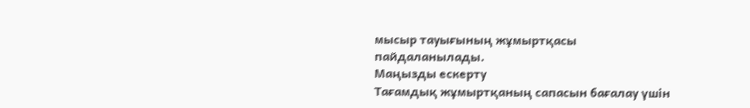мысыр тауығының жұмыртқасы пайдаланылады.
Маңызды ескерту
Тағамдық жұмыртқаның сапасын бағалау үшін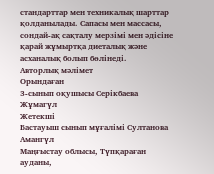стандарттар мен техникалық шарттар қолданылады. Сапасы мен массасы, сондай-ақ сақталу мерзімі мен әдісіне қарай жұмыртқа диеталық және асханалық болып бөлінеді.
Авторлық мәлімет
Орындаған
3-сынып оқушысы Серікбаева Жұмагүл
Жетекші
Бастауыш сынып мұғалімі Султанова Амангүл
Маңғыстау облысы, Түпқараған ауданы,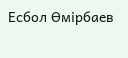Есбол Өмірбаев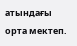атындағы орта мектеп.